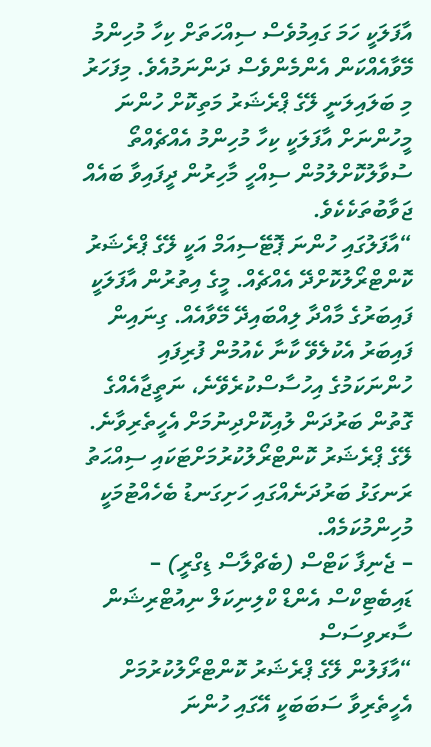އާފަލަކީ ހަމަ ގައިމުވެސް ސިއްހަތަށް ކިހާ މުހިންމު މޭވާއެއްކަން އެންމެންވެސް ދަންނަމުއެވެ. މިފަހަރު މި ބަލައިލަނީ ލޭގެ ޕްރެޝަރު މަތިކޮށް ހުންނަ މީހުންނަށް އާފަލަކީ ކިހާ މުހިންމު އެއްޗެއްތޯ ސުވާލުކޮށްލުމުން ސިއްހީ މާހިރުން ދީފައިވާ ބައެއް ޖަވާބުތަކެކެވެ.
“އާފަލުގައި ހުންނަ ޕޮޓޭސިއަމް އަކީ ލޭގެ ޕްރެޝަރު ކޮންޓްރޯލުކޮށްދޭ އެއްޗެއް. މީގެ އިތުރުން އާފަލަކީ ފައިބަރުގެ މާއްދާ ލިއްބައިދޭ މޭވާއެއް. ގިނައިން ފައިބަރު އެކުލެވޭ ކާނާ ކެއުމުން ފުރިފައި ހުންނަކަމުގެ އިހުސާސްކުރެވޭނެ، ނަތީޖާއެއްގެ ގޮތުން ބަރުދަން ލުއިކޮށްދިނުމަށް އެހީތެރިވާނެ. ލޭގެ ޕްރެޝަރު ކޮންޓްރޯލުކުރުމަށްޓަކައި ސިއްޙަތު ރަނގަޅު ބަރުދަނެއްގައި ހަށިގަނޑު ބެހެއްޓުމަކީ މުހިންމުކަމެއް.
– ޖެނިފާ ކަޓްސް (ބެޗްލާސް ޑިގްރީ) – ޑައިބެޓިކްސް އެންޑް ކްލިނިކަލް ނިއުޓްރިޝަން ސާރވިސަސް
“އާފަލުން ލޭގެ ޕްރެޝަރު ކޮންޓްރޯލުކުރުމަށް އެހީތެރިވާ ސަބަބަކީ އޭގައި ހުންނަ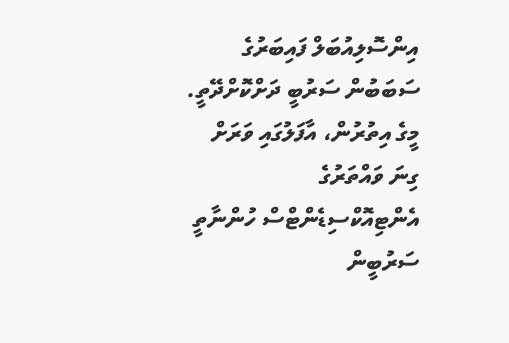އިންސޮލިއުބަލް ފައިބަރުގެ ސަބަބުން ސަރުބީ ދަށްކޮށްދޭތީ. މީގެ އިތުރުން، އާފަލުގައި ވަރަށް ގިނަ ވައްތަރުގެ އެންޓިއޮކްސިޑެންޓްސް ހުންނާތީ ސަރުބީން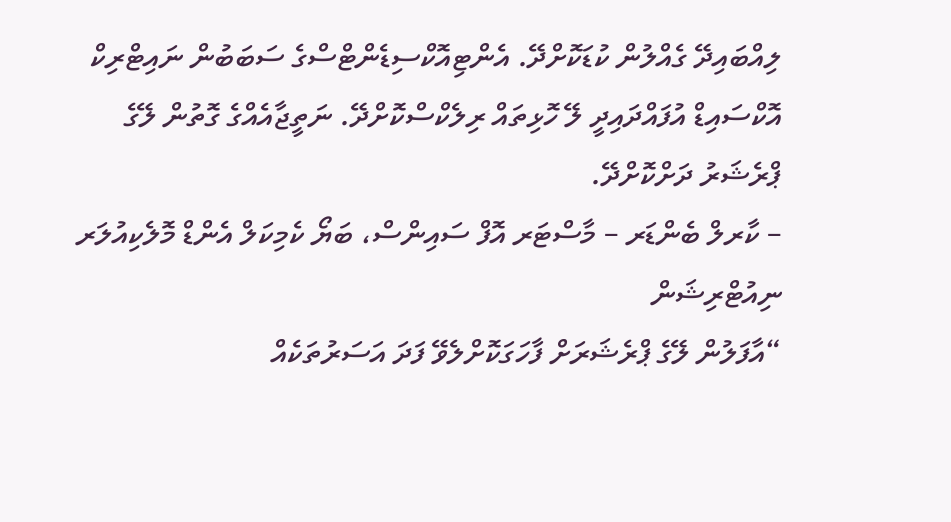ލިއްބައިދޭ ގެއްލުން ކުޑަކޮށްދޭ. އެންޓިއޮކްސިޑެންޓްސްގެ ސަބަބުން ނައިޓްރިކް އޮކްސައިޑް އުފައްދައިދީ ލޭ ހޮޅިތައް ރިލެކްސްކޮށްދޭ. ނަތީޖާއެއްގެ ގޮތުން ލޭގެ ޕްރެޝަރު ދަށްކޮށްދޭ.
– ކާރލް ބެންޑަރ – މާސްޓަރ އޮފް ސައިންސް، ބަޔޯ ކެމިކަލް އެންޑް މޮލެކިއުލަރ ނިއުޓްރިޝަން
“އާފަލުން ލޭގެ ޕްރެޝަރަށް ފާހަގަކޮށްލެވޭ ފަދަ އަސަރުތަކެއް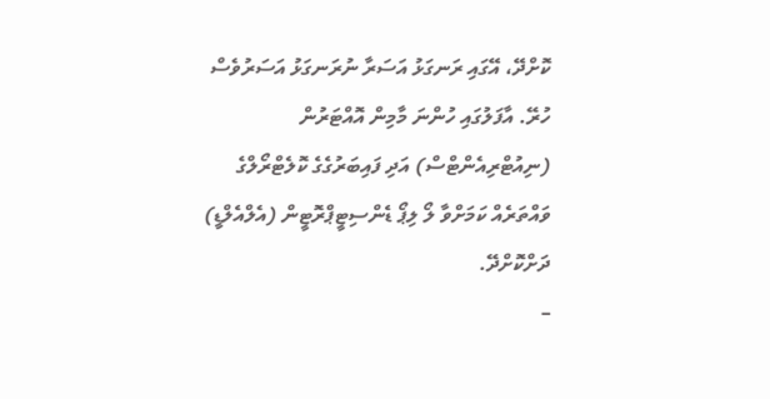ކޮށްދޭ، އޭގައި ރަނގަޅު އަސަރާ ނުރަނގަޅު އަސަރުވެސް ހުރޭ. އާފަލުގައި ހުންނަ މާމިން އޮއްޓަރުން (ނިއުޓްރިއެންޓްސް) އަދި ފައިބަރުގެގެ ކޮލެޓްރޯލްގެ ވައްތަރެއް ކަމަށްވާ ލޯ ލިޕޯ ޑެންސިޓީޕްރޮޓީން (އެލްއެލްޑީ) ދަށްކޮށްދޭ.
–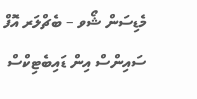މެޑިސަން ޝޯވ – ބެޗްލަރ އޮފް ސައިންސް އިން ޑައިބެޓިކްސް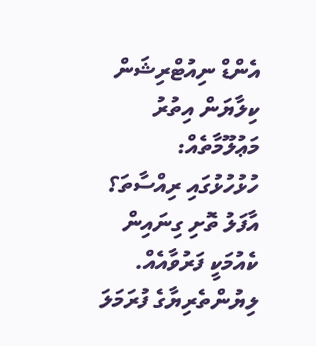އެންޑް ނިއުޓްރިޝަން
ކިލާޔަން އިތުރު މަޢުލޫމާތެއް:
ހުޅުހުޅުގައި ރިއްސާތަ؟ އާފަލު ތޮށި ގިނައިން ކެއުމަކީ ފަރުވާއެއް.
ލިޔުންތެރިޔާގެ ފުރަމަލަ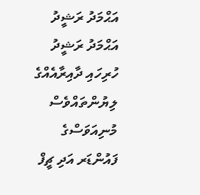އަޙްމަދު ރަޝީދު
އަޙްމަދު ރަޝީދު
ހުރިހައި ދާއިރާއެއްގެ ލިޔުންތައްވެސް މުނިއަވަސްގެ ފައުންޑަރ އަދި ޗީފް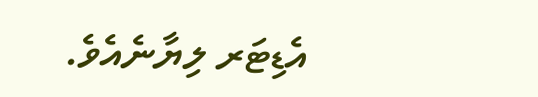އެޑިޓަރ ލިޔާނެއެވެ.